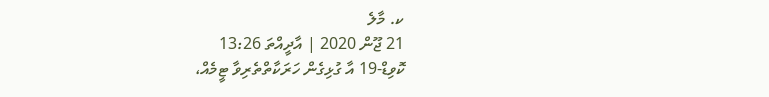ކ. މާލެ
21 ޖޫން 2020 | އާދީއްތަ 13:26
ކޮވިޑް-19 އާ ގުޅިގެން ހަރަކާތްތެރިވާ ޓީމެއް،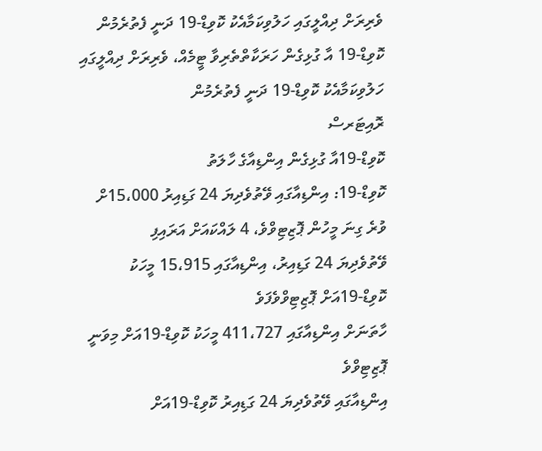ވެރިރަށް ދިއްލީގައި ހަލުވިކަމާއެކު ކޮވިޑް-19 ދަނީ ފެތުރެމުން
ކޮވިޑް-19 އާ ގުޅިގެން ހަރަކާތްތެރިވާ ޓީމެއް، ވެރިރަށް ދިއްލީގައި ހަލުވިކަމާއެކު ކޮވިޑް-19 ދަނީ ފެތުރެމުން
ރޮއިޓަރސް
ކޮވިޑް-19އާ ގުޅިގެން އިންޑިއާގެ ހާލަތު
ކޮވިޑް-19: އިންޑިއާގައި ވޭތުވެދިޔަ 24 ގަޑިއިރު 15،000ށް ވުރެ ގިނަ މީހުން ޕޮޒިޓިވްވެ، 4 ލައްކައަށް އަރައިފި
ވޭތުވެދިޔަ 24 ގަޑިއިރު، އިންޑިއާގައި 15،915 މީހަކު ކޮވިޑް-19އަށް ޕޮޒިޓިވްވެފަވެ
ހާތަނަށް އިންޑިއާގައި 411،727 މީހަކު ކޮވިޑް-19އަށް މިވަނީ ޕޮޒިޓިވްވެ
އިންޑިއާގައި ވޭތުވެދިޔަ 24 ގަޑިއިރު ކޮވިޑް-19އަށް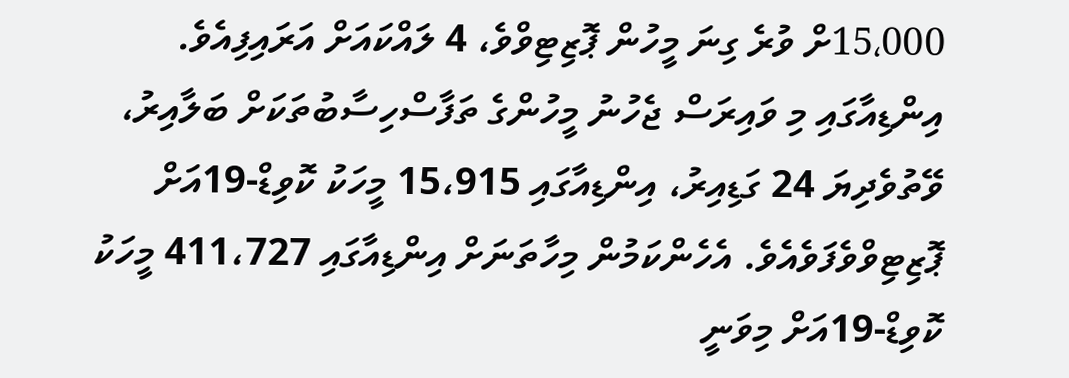15،000ށް ވުރެ ގިނަ މީހުން ޕޮޒިޓިވްވެ، 4 ލައްކައަށް އަރައިފިއެވެ.
އިންޑިއާގައި މި ވައިރަސް ޖެހުނު މީހުންގެ ތަފާސްހިސާބުތަކަށް ބަލާއިރު، ވޭތުވެދިޔަ 24 ގަޑިއިރު، އިންޑިއާގައި 15،915 މީހަކު ކޮވިޑް-19އަށް ޕޮޒިޓިވްވެފަވެއެވެ. އެހެންކަމުން މިހާތަނަށް އިންޑިއާގައި 411،727 މީހަކު ކޮވިޑް-19އަށް މިވަނީ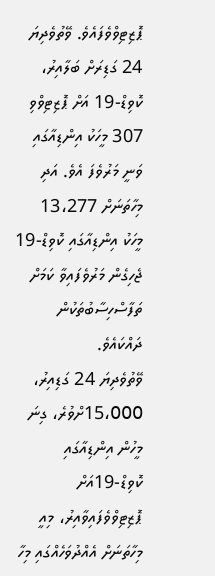ޕޮޒިޓިވްވެފައެވެ. ވޭތުވެދިޔަ 24 ގަޑިރަށް ބަލާއިރު، ކޮވިޑް-19 އަށް ޕޮޒިޓިވްވި 307 މީހަކު އިންޑިއާގައި ވަނީ މަރުވެފަ އެވެ. އަދި މިހާތަނަށް 13،277 މީހަކު އިންޑިއާގައި ކޮވިޑް-19 ޖެހިގެން މަރުވެފައިވާ ކަމަށް ތަފާސްހިސާބުތަކުން ދައްކައެވެ.
ވޭތުވެދިޔަ 24 ގަޑިއިރު، 15،000ށްވުރެ، ގިނަ މީހުން އިންޑިއާގައި ކޮވިޑް-19އަށް ޕޮޒިޓިވްވެފައިވާއިރު، މިއީ މިހާތަނަށް އެއްދުވަހެއްގައި މިހާ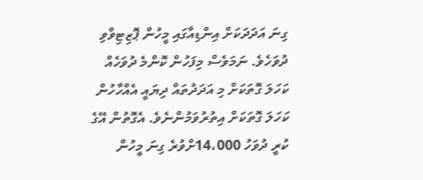ގިނަ އަދަދަކަށް އިންޑިއާގައި މީހުން ޕޮޒިޓިވްވި ދުވަހެވެ. ނަމަވެސް މިފަހުން ކޮންމެ ދުވަހެއް ކަހަލަ ގޮތަކަށް މި އަދަދުތައް ދިޔައީ އެއްހާހުން ކަހަލަ ގޮތަކަށް އިތުރުވަމުންނެވެ. އެގޮތުން އޭގެ ކުރީ ދުވަހު 14،000ށްވުރެ ގިނަ މީހުން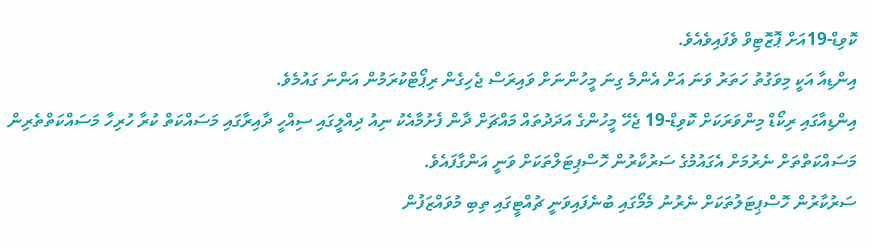ކޮވިޑް-19އަށް ޕޮޒޮޓިވް ވެފައިވެއެވެ.
އިންޑިއާ އަކީ މިވަގުތު ހަތަރު ވަނަ އަށް އެންމެ ގިނަ މީހުންނަށް ވައިރަސް ޖެހިގެން ރިޕޯޓްކުރަމުން އަންނަ ގައުމެވެ.
އިންޑިއާގައި ރިކޯޑް މިންވަރަކަށް ކޮވިޑް-19 ޖެހޭ މީހުންގެ އަދަދުތައް މައްޗަށް ދާން ފެށުމާއެކު ނިއު ދިއްލީގައި ސިއްހީ ދާއިރާގައި މަސައްކަތް ކުރާ ހުރިހާ މަސައްކަތްތެރިން މަސައްކަތްތަށް ނެރުމަށް އެގައުމުގެ ސަރުކާރުން ހޮސްޕިޓަލްތަކަށް ވަނީ އަންގާފައެވެ.
ސަރުކާރުން ހޮސްޕިޓަލުތަކަށް ނެރުނު މެމޯގައި ބުނެފައިވަނީ ޗުއްޓީގައި ތިބި މުވައްޒަފުން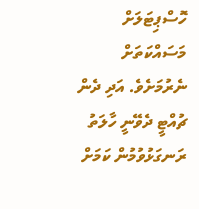ހޮސްޕިޓަލަށް މަސައްކަތަށް ނެރުމަށެވެ. އަދި ދެން ޗުއްޓީ ދެވޭނީ ހާލަތު ރަނގަޅުވުމުން ކަމަށް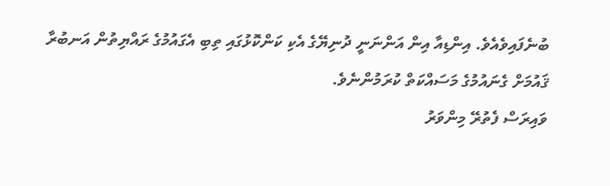ބުނެފައިވެއެވެ. އިންޑިއާ އިން އަންނަނީ ދުނިޔޭގެ އެކި ކަންކޮޅުގައި ތިބި އެގައުމުގެ ރައްޔިތުން އަނބުރާ ޤައުމަށް ގެނައުމުގެ މަސައްކަތް ކުރަމުންނެވެ.
ވައިރަސް ފެތުރޭ މިންވަރު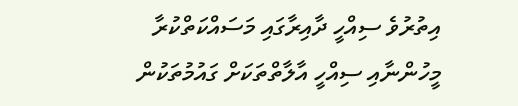އިތުރުވެ ސިއްހީ ދާއިރާގައި މަސައްކަތްކުރާ މީހުންނާއި ސިއްހީ އާލާތްތަކަށް ގައުމުތަކުން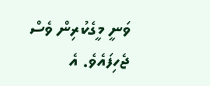ވަނީ މީގެކުރިން ވެސް ޖެހިފައެވެ. އެ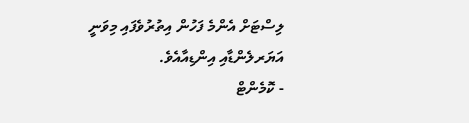ލިސްޓަށް އެންމެ ފަހުން އިތުރުވެފައި މިވަނީ އަޔަރލެންޑާއި އިންޑިއާއެވެ.
- ކޮމެންޓް